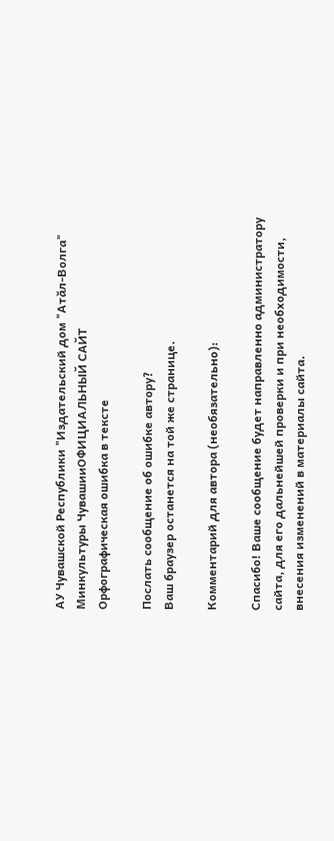АУ Чувашской Республики "Издательский дом "Атăл-Волга" Минкультуры ЧувашииОФИЦИАЛЬНЫЙ САЙТ
Орфографическая ошибка в тексте

Послать сообщение об ошибке автору?
Ваш браузер останется на той же странице.

Комментарий для автора (необязательно):

Спасибо! Ваше сообщение будет направленно администратору сайта, для его дальнейшей проверки и при необходимости, внесения изменений в материалы сайта.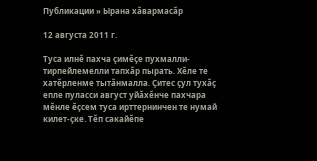Публикации » Ырана хăвармасăр

12 августа 2011 г.

Туса илнĕ пахча çимĕçе пухмалли-тирпейлемелли тапхăр пырать. Хĕле те хатĕрленме тытăнмалла. Çитес çул тухăç епле пуласси август уйăхĕнче пахчара мĕнле ĕçсем туса ирттернинчен те нумай килет-çке. Тĕп сакайĕпе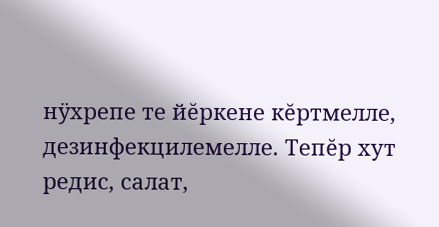нÿхрепе те йĕркене кĕртмелле, дезинфекцилемелле. Тепĕр хут редис, салат,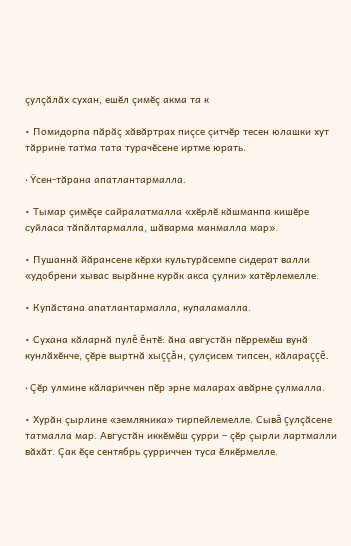çулçăлăх сухан, ешĕл çимĕç акма та к

• Помидорпа пăрăç хăвăртрах пиçсе çитчĕр тесен юлашки хут тăррине татма тата турачĕсене иртме юрать.

• Ÿсен-тăрана апатлантармалла.

• Тымар çимĕçе сайралатмалла «хĕрлĕ кăшманпа кишĕре суйласа тăпăлтармалла, шăварма манмалла мар».

• Пушаннă йăрансене кĕрхи культурăсемпе сидерат валли «удобрени хывас вырăнне курăк акса çулни» хатĕрлемелле.

• Купăстана апатлантармалла, купаламалла.

• Сухана кăларнă пулĕ ĕнтĕ: ăна августăн пĕрремĕш вунă кунлăхĕнче, çĕре выртнă хыççăн, çулçисем типсен, кăлараççĕ.

• Çĕр улмине кăлариччен пĕр эрне маларах авăрне çулмалла.

• Хурăн çырлине «земляника» тирпейлемелле. Сывă çулçăсене татмалла мар. Августăн иккĕмĕш çурри – çĕр çырли лартмалли вăхăт. Çак ĕçе сентябрь çурриччен туса ĕлкĕрмелле.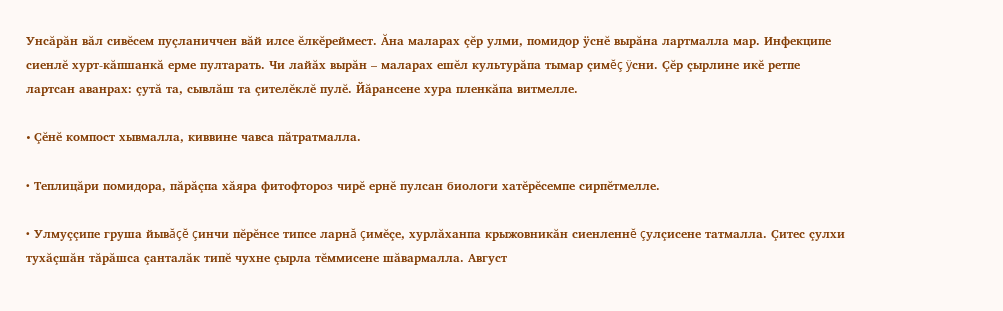Унсăрăн вăл сивĕсем пуçланиччен вăй илсе ĕлкĕреймест. Ăна маларах çĕр улми, помидор ÿснĕ вырăна лартмалла мар. Инфекципе сиенлĕ хурт-кăпшанкă ерме пултарать. Чи лайăх вырăн – маларах ешĕл культурăпа тымар çимĕç ÿсни. Çĕр çырлине икĕ ретпе лартсан аванрах: çутă та, сывлăш та çителĕклĕ пулĕ. Йăрансене хура пленкăпа витмелле.

• Çĕнĕ компост хывмалла, киввине чавса пăтратмалла.

• Теплицăри помидора, пăрăçпа хăяра фитофтороз чирĕ ернĕ пулсан биологи хатĕрĕсемпе сирпĕтмелле.

• Улмуççипе груша йывăçĕ çинчи пĕрĕнсе типсе ларнă çимĕçе, хурлăханпа крыжовникăн сиенленнĕ çулçисене татмалла. Çитес çулхи тухăçшăн тăрăшса çанталăк типĕ чухне çырла тĕммисене шăвармалла. Август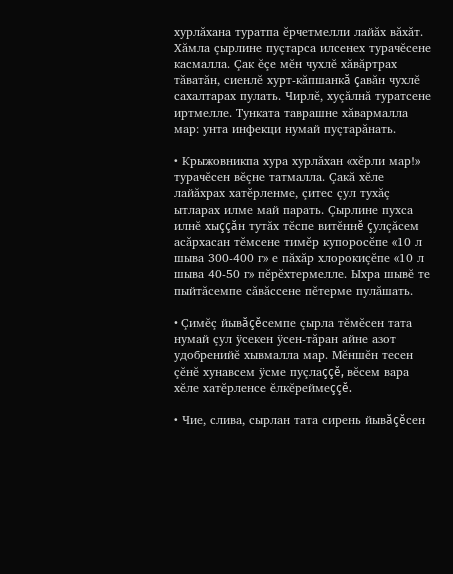хурлăхана туратпа ĕрчетмелли лайăх вăхăт. Хăмла çырлине пуçтарса илсенех турачĕсене касмалла. Çак ĕçе мĕн чухлĕ хăвăртрах тăватăн, сиенлĕ хурт-кăпшанкă çавăн чухлĕ сахалтарах пулать. Чирлĕ, хуçăлнă туратсене иртмелле. Тунката таврашне хăвармалла мар: унта инфекци нумай пуçтарăнать.

• Крыжовникпа хура хурлăхан «хĕрли мар!» турачĕсен вĕçне татмалла. Çакă хĕле лайăхрах хатĕрленме, çитес çул тухăç ытларах илме май парать. Çырлине пухса илнĕ хыççăн тутăх тĕспе витĕннĕ çулçăсем асăрхасан тĕмсене тимĕр купоросĕпе «10 л шыва 300-400 г» е пăхăр хлорокиçĕпе «10 л шыва 40-50 г» пĕрĕхтермелле. Ыхра шывĕ те пыйтăсемпе сăвăссене пĕтерме пулăшать.

• Çимĕç йывăçĕсемпе çырла тĕмĕсен тата нумай çул ÿсекен ÿсен-тăран айне азот удобренийĕ хывмалла мар. Мĕншĕн тесен çĕнĕ хунавсем ÿсме пуçлаççĕ, вĕсем вара хĕле хатĕрленсе ĕлкĕреймеççĕ.

• Чие, слива, сырлан тата сирень йывăçĕсен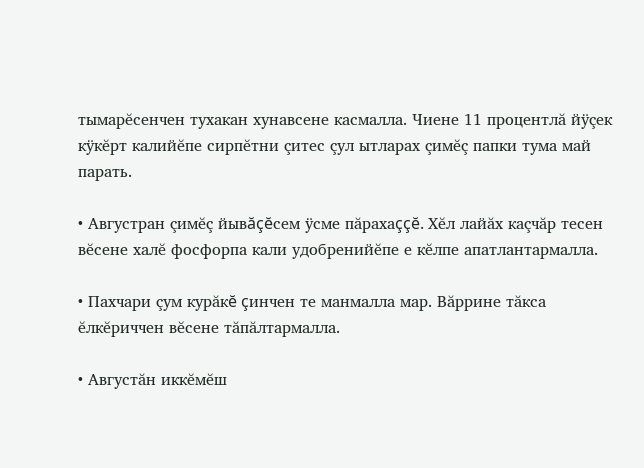тымарĕсенчен тухакан хунавсене касмалла. Чиене 11 процентлă йÿçек кÿкĕрт калийĕпе сирпĕтни çитес çул ытларах çимĕç папки тума май парать.

• Августран çимĕç йывăçĕсем ÿсме пăрахаççĕ. Хĕл лайăх каçчăр тесен вĕсене халĕ фосфорпа кали удобренийĕпе е кĕлпе апатлантармалла.

• Пахчари çум курăкĕ çинчен те манмалла мар. Вăррине тăкса ĕлкĕриччен вĕсене тăпăлтармалла.

• Августăн иккĕмĕш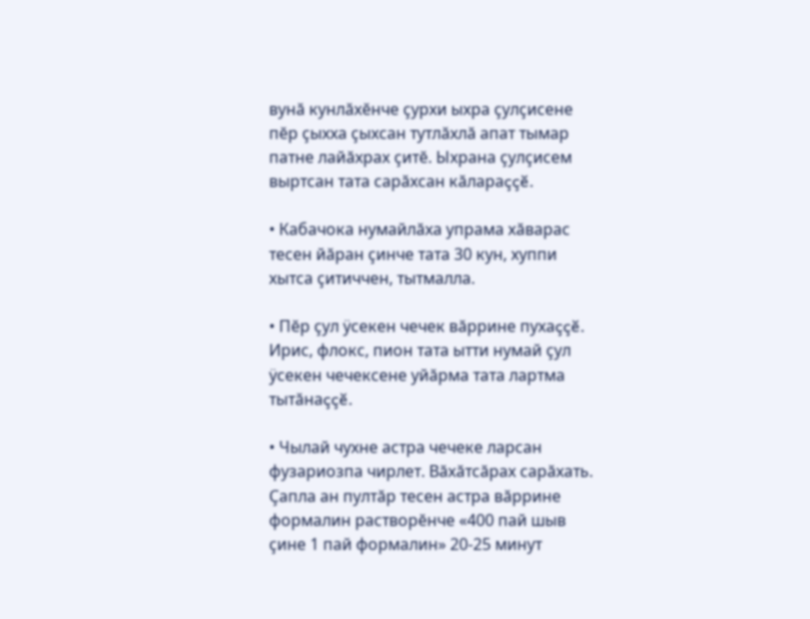вунă кунлăхĕнче çурхи ыхра çулçисене пĕр çыхха çыхсан тутлăхлă апат тымар патне лайăхрах çитĕ. Ыхрана çулçисем выртсан тата сарăхсан кăлараççĕ.

• Кабачока нумайлăха упрама хăварас тесен йăран çинче тата 30 кун, хуппи хытса çитиччен, тытмалла.

• Пĕр çул ÿсекен чечек вăррине пухаççĕ. Ирис, флокс, пион тата ытти нумай çул ÿсекен чечексене уйăрма тата лартма тытăнаççĕ.

• Чылай чухне астра чечеке ларсан фузариозпа чирлет. Вăхăтсăрах сарăхать. Çапла ан пултăр тесен астра вăррине формалин растворĕнче «400 пай шыв çине 1 пай формалин» 20-25 минут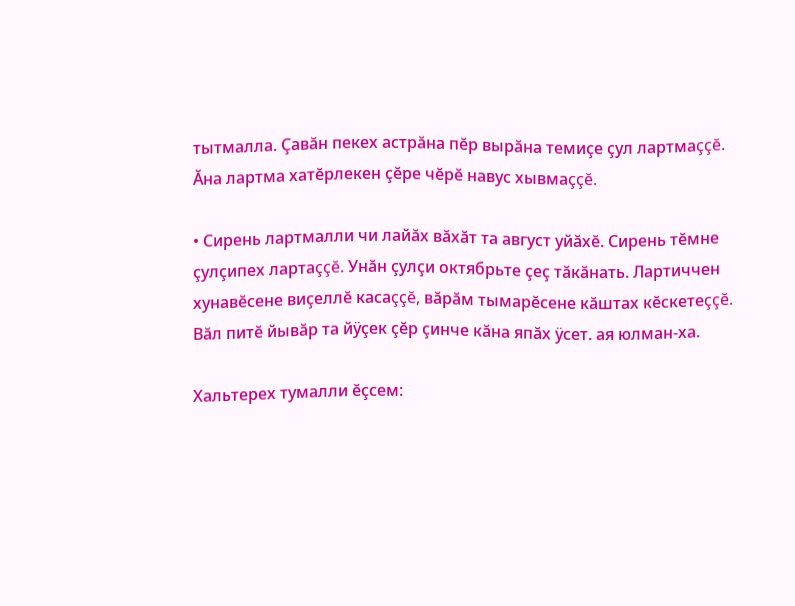тытмалла. Çавăн пекех астрăна пĕр вырăна темиçе çул лартмаççĕ. Ăна лартма хатĕрлекен çĕре чĕрĕ навус хывмаççĕ.

• Сирень лартмалли чи лайăх вăхăт та август уйăхĕ. Сирень тĕмне çулçипех лартаççĕ. Унăн çулçи октябрьте çеç тăкăнать. Лартиччен хунавĕсене виçеллĕ касаççĕ, вăрăм тымарĕсене кăштах кĕскетеççĕ. Вăл питĕ йывăр та йÿçек çĕр çинче кăна япăх ÿсет. ая юлман-ха.

Хальтерех тумалли ĕçсем: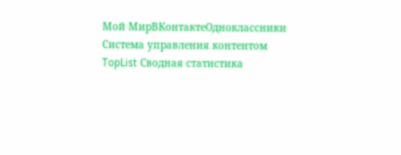Мой МирВКонтактеОдноклассники
Система управления контентом
TopList Сводная статистика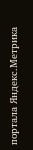портала Яндекс.Метрика